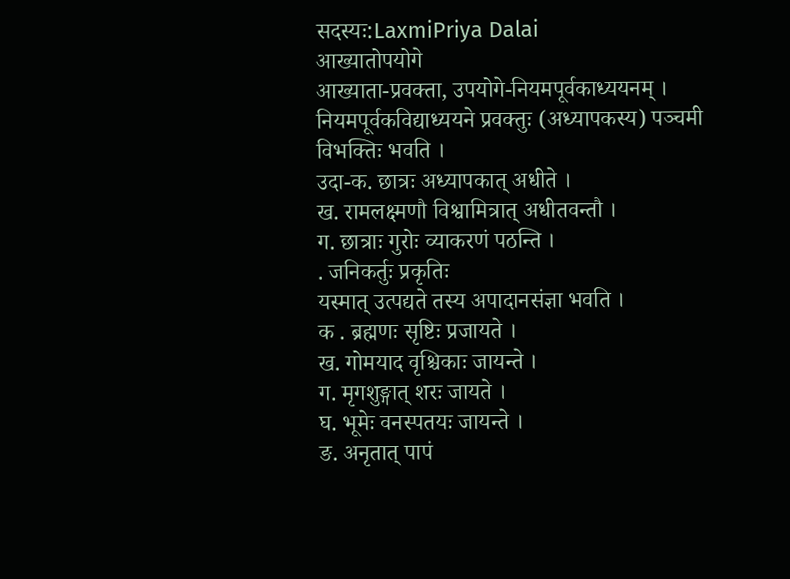सदस्यः:LaxmiPriya Dalai
आख्यातोपयोगे
आख्याता-प्रवक्ता, उपयोगे-नियमपूर्वकाध्ययनम् । नियमपूर्वकविद्याध्ययने प्रवक्तुः (अध्यापकस्य) पञ्चमी विभक्तिः भवति ।
उदा-क. छात्रः अध्यापकात् अधीते ।
ख. रामलक्ष्मणौ विश्वामित्रात् अधीतवन्तौ ।
ग. छात्राः गुरोः व्याकरणं पठन्ति ।
. जनिकर्तुः प्रकृतिः
यस्मात् उत्पद्यते तस्य अपादानसंज्ञा भवति ।
क . ब्रह्मणः सृष्टिः प्रजायते ।
ख. गोमयाद वृश्चिकाः जायन्ते ।
ग. मृगशुङ्गात् शरः जायते ।
घ. भूमेः वनस्पतयः जायन्ते ।
ङ. अनृतात् पापं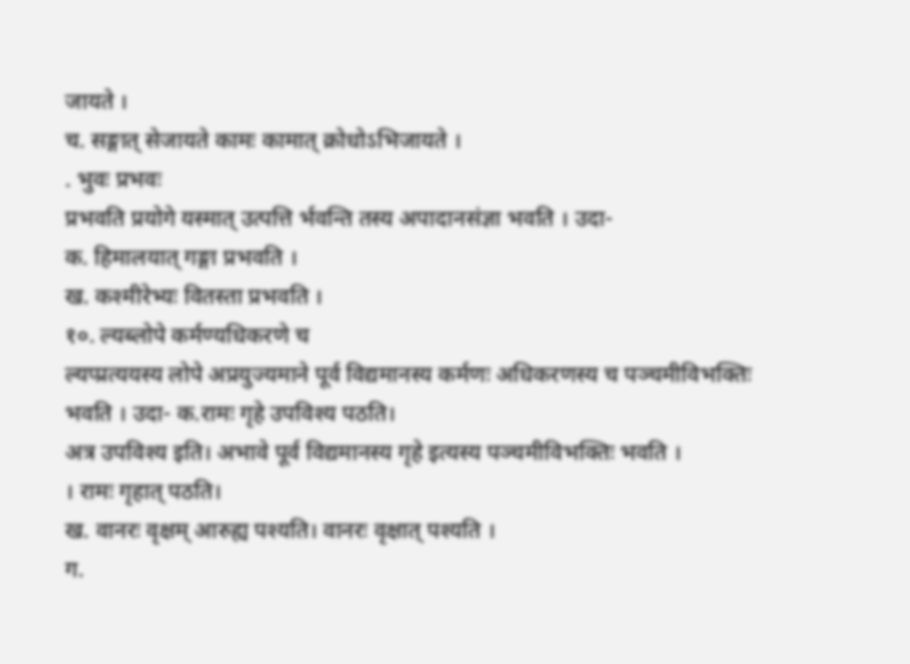जायते ।
च. सङ्गात् सेजायते कामः कामात् क्रोधोऽभिजायते ।
. भुवः प्रभवः
प्रभवति प्रयोगे यस्मात् उत्पत्ति र्भवन्ति तस्य अपादानसंज्ञा भवति । उदा-
क. हिमालयात् गङ्गा प्रभवति ।
ख. कश्मीरेभ्यः वितस्ता प्रभवति ।
१०. ल्यब्लोपे कर्मण्यधिकरणे च
ल्यप्प्रत्ययस्य लोपे अप्रयुज्यमाने पूर्व विद्यमानस्य कर्मणः अधिकरणस्य च पञ्चमीविभक्तिः भवति । उदा- क.रामः गृहे उपविश्य पठति।
अत्र उपविश्य इति। अभावे पूर्व विद्यमानस्य गृहे इत्यस्य पञ्चमीविभक्तिः भवति ।
। रामः गृहात् पठति।
ख. वानरः वृक्षम् आरुह्य पश्यति। वानरः वृक्षात् पश्यति ।
ग.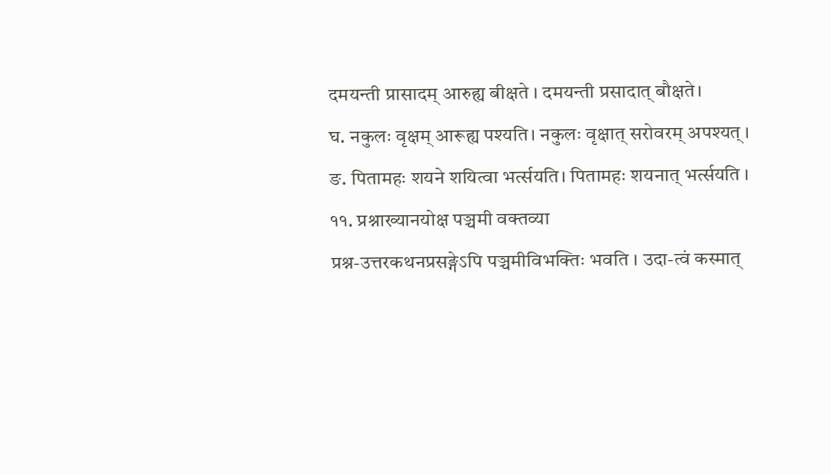दमयन्ती प्रासादम् आरुह्य बीक्षते । दमयन्ती प्रसादात् बौक्षते।
घ. नकुलः वृक्षम् आरूह्य पश्यति। नकुलः वृक्षात् सरोवरम् अपश्यत् । ङ. पितामहः शयने शयित्वा भर्त्सयति। पितामहः शयनात् भर्त्सयति ।
११. प्रश्नाख्यानयोक्ष पञ्चमी वक्तव्या
प्रश्न-उत्तरकथनप्रसङ्गेऽपि पञ्चमीविभक्तिः भवति । उदा-त्वं कस्मात्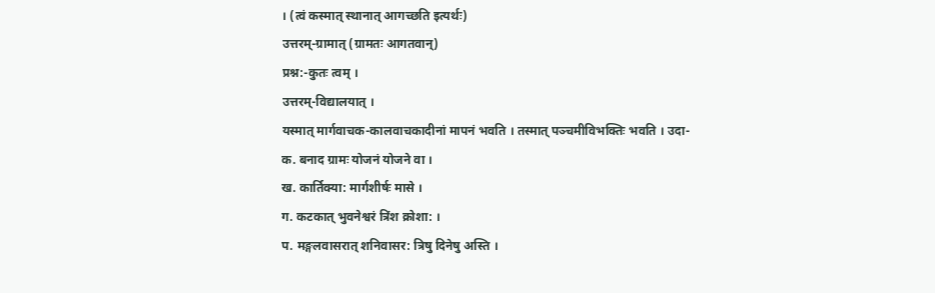। (त्वं कस्मात् स्थानात् आगच्छति इत्यर्थः)
उत्तरम्-ग्रामात् (ग्रामतः आगतवान्)
प्रश्न:-कुतः त्वम् ।
उत्तरम्-विद्यालयात् ।
यस्मात् मार्गवाचक-कालवाचकादीनां मापनं भवति । तस्मात् पञ्चमीविभक्तिः भवति । उदा-
क. बनाद ग्रामः योजनं योजने वा ।
ख. कार्तिक्या: मार्गशीर्षः मासे ।
ग. कटकात् भुवनेश्वरं त्रिंश क्रोशा: ।
प. मङ्गलवासरात् शनिवासर: त्रिषु दिनेषु अस्ति ।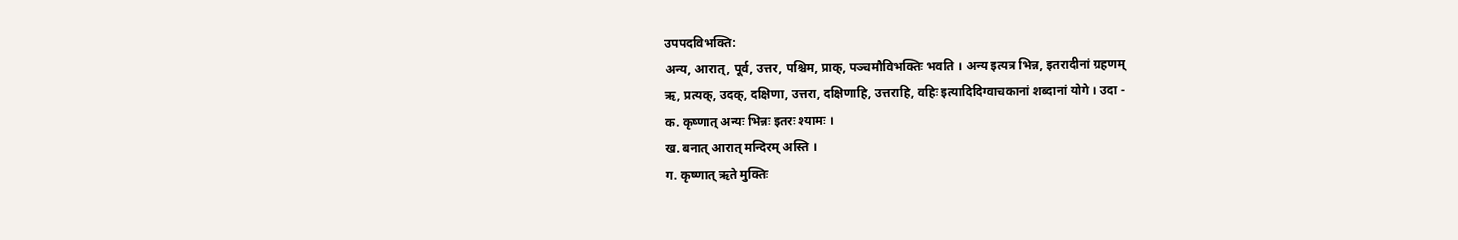उपपदविभक्ति:
अन्य, आरात्, पूर्व, उत्तर, पश्चिम, प्राक्, पञ्चमौविभक्तिः भवति । अन्य इत्यत्र भिन्न, इतरादीनां ग्रहणम्
ऋ, प्रत्यक्, उदक्, दक्षिणा, उत्तरा, दक्षिणाहि, उत्तराहि, वहिः इत्यादिदिग्वाचकानां शब्दानां योगे । उदा -
क. कृष्णात् अन्यः भिन्नः इतरः श्यामः ।
ख. बनात् आरात् मन्दिरम् अस्ति ।
ग. कृष्णात् ऋते मुक्तिः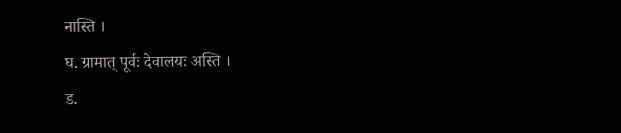नास्ति ।
घ. ग्रामात् पूर्वः देवालयः अस्ति ।
ड.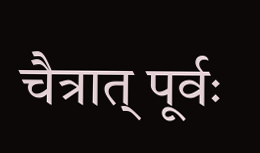चैत्रात् पूर्वः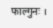फाल्गुनः ।